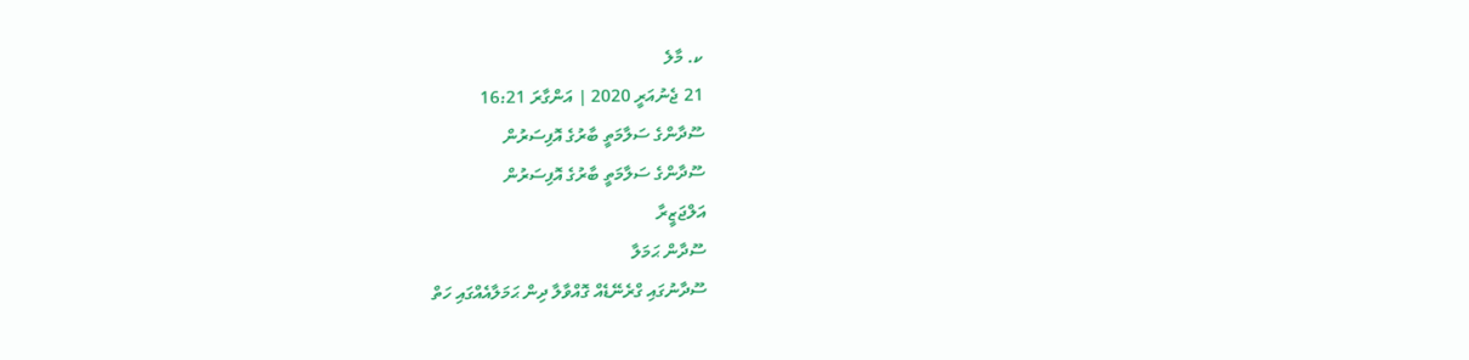ކ. މާލެ
21 ޖެނުއަރީ 2020 | އަންގާރަ 16:21
ސޫދާންގެ ސަލާމަތީ ބާރުގެ އޮފިސަރުން
ސޫދާންގެ ސަލާމަތީ ބާރުގެ އޮފިސަރުން
އަލްޖަޒީރާ
ސޫދާން ޙަމަލާ
ސޫދާނުގައި ގްރެނޭޑެއް ގޮއްވާލާ ދިން ޙަމަލާއެއްގައި ހަތް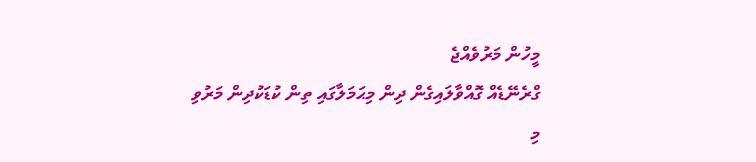މީހުން މަރުވެއްޖެ
ގްރެނޭޑެއް ގޮއްވާލައިގެން ދިން މިޙަމަލާގައި ތިން ކުޑަކުދިން މަރުވި
މި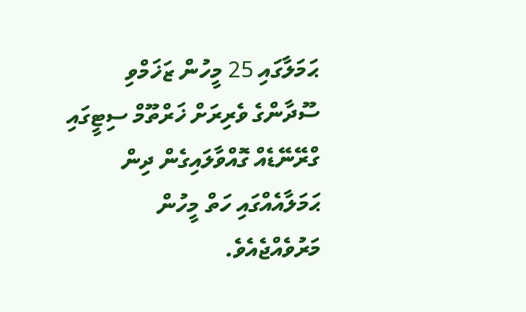ޙަމަލާގައި 25 މީހުން ޒަޚަމްވި
ސޫދާންގެ ވެރިރަށް ޚަރްތޫމް ސިޓީގައި ގްރޭނޭޑެއް ގޮއްވާލައިގެން ދިން ޙަމަލާއެއްގައި ހަތް މީހުން މަރުވެއްޖެއެވެ.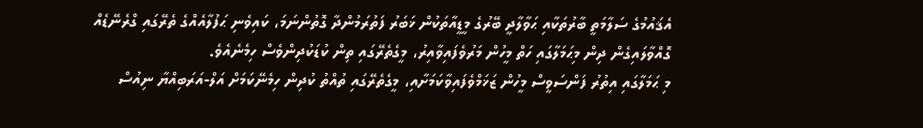އެޤައުމުގެ ސަލާމަތީ ބާރުތަކާއި ޙަވާލާދީ ބޭރުގެ މީޑީއާތަކުން ޚަބަރު ފަތުރަމުންދާ ގޮތުންނަމަ، ކައިވެނި ޙަފުލާއެއްގެ ތެރޭގައި ގްރެނޭޑެއް ގޮއްވާލައިގެން ދިން މިޙަމަލާގައި ހަތް މީހުން މަރުވެފައިވާއިރު، މީގެތެރޭގައި ތިން ކުޑަކުދިންވެސް ހިމެނެއެވެ.
މި ޙަމަލާގައި އިތުރު ފަންސަވީސް މީހުން ޒަޚަމްވެފައިވާކަމަށާއި، މީގެތެރޭގައި ތުއްތު ކުދިން ހިމެނޭކަމަށް އަލް-އަރަބިއްޔާ ނިއުސް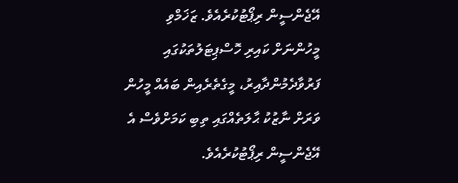އޭޖެންސީން ރިޕޯޓުކުރެއެވެ. ޒަޚަމްވި މީހުންނަށް ކައިރި ހޮސްޕިޓަލުތަކުގައި ފަރުވާދެމުންދާއިރު، މީގެތެރެއިން ބައެއް މީހުން ވަރަށް ނާޒުކު ޙާލަތެއްގައި ތިބި ކަމަށްވެސް އެ އޭޖެންސީން ރިޕޯޓުކުރެއެވެ.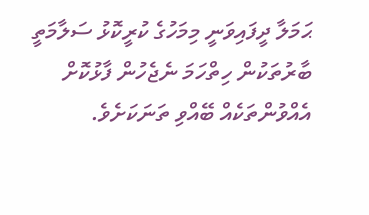ޙަމަލާ ދީފައިވަނީ މިމަހުގެ ކުރީކޮޅު ސަލާމަތީ ބާރުތަކުން ހިތްހަމަ ނެޖެހުން ފާޅުކޮށް އެއްވުންތަކެއް ބޭއްވި ތަނަކަށެވެ.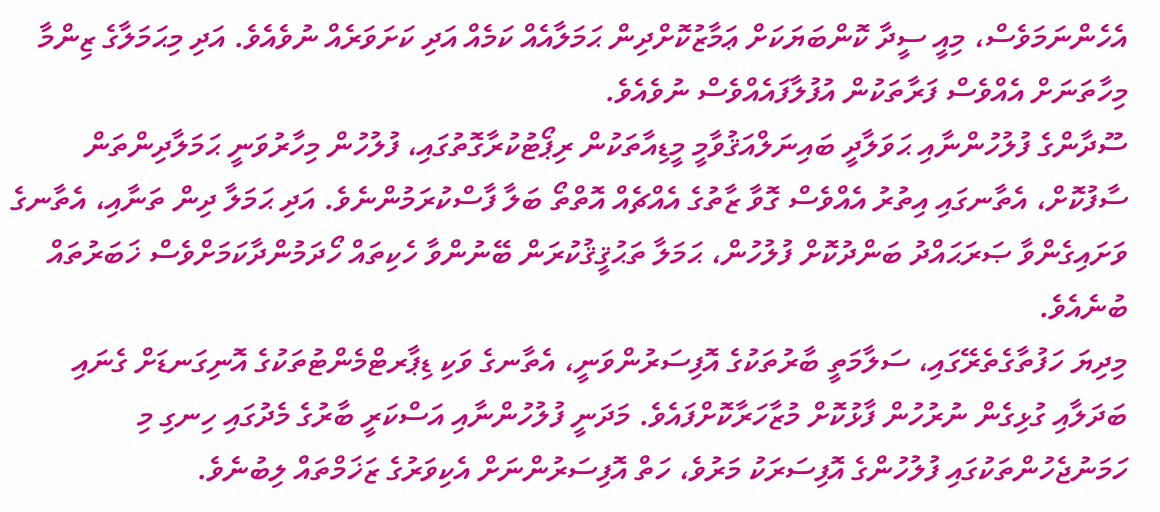އެހެންނަމަވެސް، މިއީ ސީދާ ކޮންބަޔަކަށް ޢަމާޒުކޮށްދިން ޙަމަލާއެއް ކަމެއް އަދި ކަށަވަރެއް ނުވެއެވެ. އަދި މިޙަމަލާގެ ޒިންމާ މިހާތަނަށް އެއްވެސް ފަރާތަކުން އުފުލާފައެއްވެސް ނުވެއެވެ.
ސޫދާންގެ ފުލުހުންނާއި ޙަވަލާދީ ބައިނަލްއަޤުވާމީ މީޑިއާތަކުން ރިޕޯޓުކުރާގޮތުގައި، ފުލުހުން މިހާރުވަނީ ޙަމަލާދިންތަން ސާފުކޮށް، އެތާނގައި އިތުރު އެއްވެސް ގޮވާ ޒާތުގެ އެއްޗެއް އޮތްތޯ ބަލާ ފާސްކުރަމުންނެވެ. އަދި ޙަމަލާ ދިން ތަނާއި، އެތާނގެ ވަށައިގެންވާ ޞަރަޙައްދު ބަންދުކޮށް ފުލުހުން، ޙަމަލާ ތަޙުޤީޤުކުރަން ބޭނުންވާ ހެކިތައް ހޯދަމުންދާކަމަށްވެސް ޚަބަރުތައް ބުނެއެވެ.
މިދިޔަ ހަފުތާގެތެރޭގައި، ސަލާމަތީ ބާރުތަކުގެ އޮފިސަރުންވަނީ، އެތާނގެ ވަކި ޑިޕާރޓްމެންޓުތަކުގެ އޮނިގަނޑަށް ގެނައި ބަދަލާއި ގުޅިގެން ނުރުހުން ފާޅުކޮށް މުޒާހަރާކޮށްފައެވެ. މަދަނީ ފުލުހުންނާއި އަސްކަރީ ބާރުގެ މެދުގައި ހިނގި މި ހަމަނުޖެހުންތަކުގައި ފުލުހުންގެ އޮފިސަރަކު މަރުވެ، ހަތް އޮފިސަރުންނަށް އެކިވަރުގެ ޒަޚަމްތައް ލިބުނެވެ.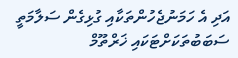އަދި އެ ހަމަނުޖެހުންތަކާއި ގުޅިގެން ސަލާމަތީ ސަބަބުތަކަށްޓަކައި ޚަރްތޫމް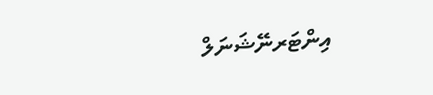އިންޓަރނޭޝަނަލް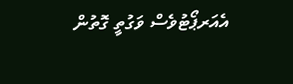އެއަރޕޯޓުވެސް ވަގުތީ ގޮތުން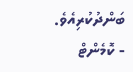ބަންދުކުރިއެވެ.
- ކޮމެންޓް